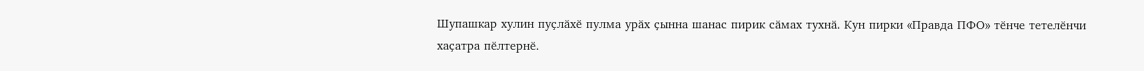Шупашкар хулин пуҫлӑхӗ пулма урӑх ҫынна шанас пирик сӑмах тухнӑ. Кун пирки «Правда ПФО» тӗнче тетелӗнчи хаҫатра пӗлтернӗ.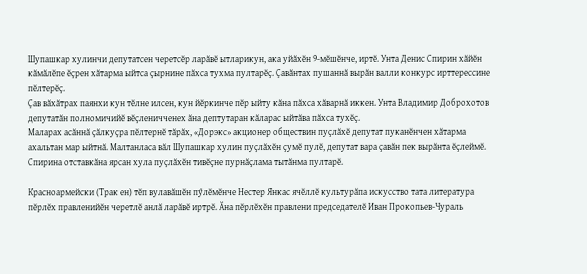Шупашкар хулинчи депутатсен черетсӗр ларӑвӗ ытларикун, ака уйӑхӗн 9-мӗшӗнче, иртӗ. Унта Денис Спирин хӑйӗн кӑмӑлӗпе ӗҫрен хӑтарма ыйтса ҫырнине пӑхса тухма пултарӗҫ. Ҫавӑнтах пушаннӑ вырӑн валли конкурс ирттерессине пӗлтерӗҫ.
Ҫав вӑхӑтрах паянхи кун тӗлне илсен, кун йӗркинче пӗр ыйту кӑна пӑхса хӑварнӑ иккен. Унта Владимир Доброхотов депутатӑн полномичийӗ вӗҫленичченех ӑна дептутаран кӑларас ыйтӑва пӑхса тухӗҫ.
Маларах асӑннӑ ҫӑлкуҫра пӗлтернӗ тӑрӑх, «Дорэкс» акционер обществин пуҫлӑхӗ депутат пуканӗнчен хӑтарма ахальтан мар ыйтнӑ. Малтанласа вӑл Шупашкар хулин пуҫлӑхӗн ҫумӗ пулӗ, депутат вара ҫавӑн пек вырӑнта ӗҫлеймӗ. Спирина отставкӑна ярсан хула пуҫлӑхӗн тивӗҫне пурнӑҫлама тытӑнма пултарӗ.

Красноармейски (Трак ен) тӗп вулавӑшӗн пӳлӗмӗнче Нестер Янкас ячӗллӗ культурӑпа искусство тата литература пӗрлӗх правленийӗн черетлӗ анлӑ ларӑвӗ иртрӗ. Ӑна пӗрлӗхӗн правлени председателӗ Иван Прокопьев-Чураль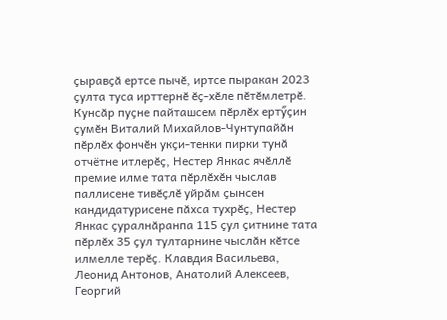ҫыравҫӑ ертсе пычӗ, иртсе пыракан 2023 ҫулта туса ирттернӗ ӗҫ-хӗле пӗтӗмлетрӗ.
Кунсӑр пуҫне пайташсем пӗрлӗх ертӳҫин ҫумӗн Виталий Михайлов-Чунтупайӑн пӗрлӗх фончӗн укҫи-тенки пирки тунӑ отчётне итлерӗҫ, Нестер Янкас ячӗллӗ премие илме тата пӗрлӗхӗн чыслав паллисене тивӗҫлӗ уйрӑм ҫынсен кандидатурисене пӑхса тухрӗҫ, Нестер Янкас ҫуралнӑранпа 115 ҫул ҫитнине тата пӗрлӗх 35 ҫул тултарнине чыслӑн кӗтсе илмелле терӗҫ. Клавдия Васильева, Леонид Антонов, Анатолий Алексеев, Георгий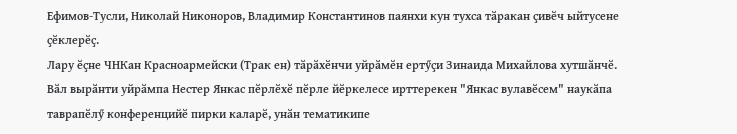Ефимов-Тусли, Николай Никоноров, Владимир Константинов паянхи кун тухса тӑракан ҫивӗч ыйтусене ҫӗклерӗҫ.
Лару ӗҫне ЧНКан Красноармейски (Трак ен) тӑрӑхӗнчи уйрӑмӗн ертӳҫи Зинаида Михайлова хутшӑнчӗ. Вӑл вырӑнти уйрӑмпа Нестер Янкас пӗрлӗхӗ пӗрле йӗркелесе ирттерекен "Янкас вулавӗсем" наукӑпа таврапӗлӳ конференцийӗ пирки каларӗ, унӑн тематикипе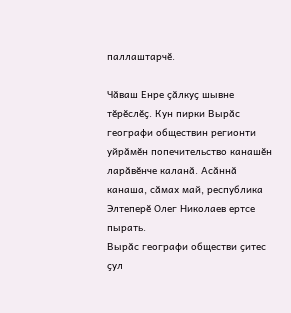паллаштарчӗ.

Чӑваш Енре ҫӑлкуҫ шывне тӗрӗслӗҫ. Кун пирки Вырӑс географи обществин регионти уйрӑмӗн попечительство канашӗн ларӑвӗнче каланӑ. Асӑннӑ канаша, сӑмах май, республика Элтеперӗ Олег Николаев ертсе пырать.
Вырӑс географи обществи ҫитес ҫул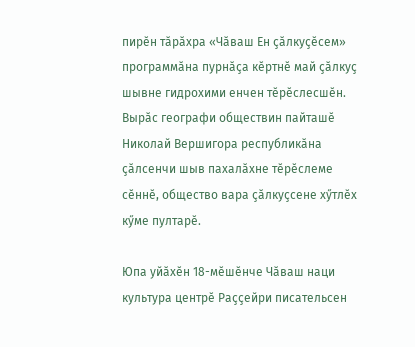пирӗн тӑрӑхра «Чӑваш Ен ҫӑлкуҫӗсем» программӑна пурнӑҫа кӗртнӗ май ҫӑлкуҫ шывне гидрохими енчен тӗрӗслесшӗн.
Вырӑс географи обществин пайташӗ Николай Вершигора республикӑна ҫӑлсенчи шыв пахалӑхне тӗрӗслеме сӗннӗ, общество вара ҫӑлкуҫсене хӳтлӗх кӳме пултарӗ.

Юпа уйӑхӗн 18-мӗшӗнче Чӑваш наци культура центрӗ Раҫҫейри писательсен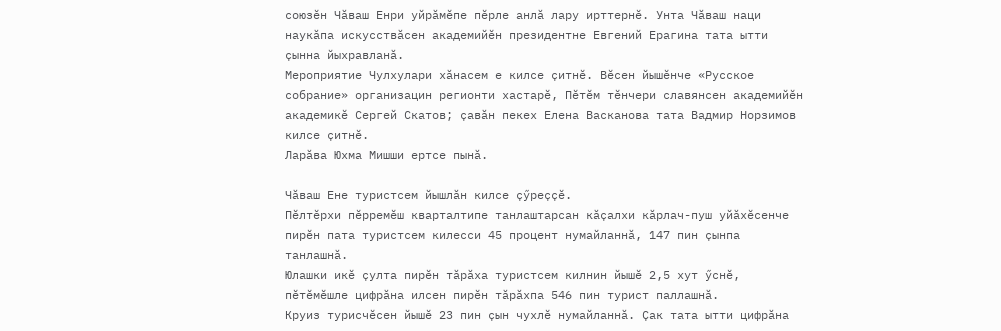союзӗн Чӑваш Енри уйрӑмӗпе пӗрле анлӑ лару ирттернӗ. Унта Чӑваш наци наукӑпа искусствӑсен академийӗн президентне Евгений Ерагина тата ытти ҫынна йыхравланӑ.
Мероприятие Чулхулари хӑнасем е килсе ҫитнӗ. Вӗсен йышӗнче «Русское собрание» организацин регионти хастарӗ, Пӗтӗм тӗнчери славянсен академийӗн академикӗ Сергей Скатов; ҫавӑн пекех Елена Васканова тата Вадмир Норзимов килсе ҫитнӗ.
Ларӑва Юхма Мишши ертсе пынӑ.

Чӑваш Ене туристсем йышлӑн килсе ҫӳреҫҫӗ.
Пӗлтӗрхи пӗрремӗш кварталтипе танлаштарсан кӑҫалхи кӑрлач-пуш уйӑхӗсенче пирӗн пата туристсем килесси 45 процент нумайланнӑ, 147 пин ҫынпа танлашнӑ.
Юлашки икӗ ҫулта пирӗн тӑрӑха туристсем килнин йышӗ 2,5 хут ӳснӗ, пӗтӗмӗшле цифрӑна илсен пирӗн тӑрӑхпа 546 пин турист паллашнӑ.
Круиз турисчӗсен йышӗ 23 пин ҫын чухлӗ нумайланнӑ. Ҫак тата ытти цифрӑна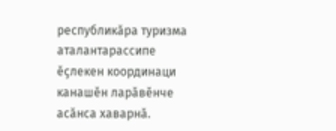республикӑра туризма аталантарассипе ӗҫлекен координаци канашӗн ларӑвӗнче асӑнса хаварнӑ.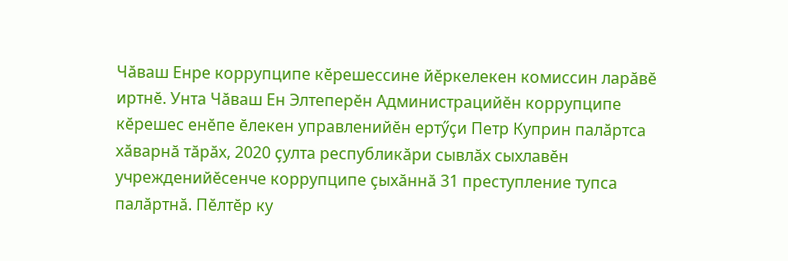Чӑваш Енре коррупципе кӗрешессине йӗркелекен комиссин ларӑвӗ иртнӗ. Унта Чӑваш Ен Элтеперӗн Администрацийӗн коррупципе кӗрешес енӗпе ӗлекен управленийӗн ертӳҫи Петр Куприн палӑртса хӑварнӑ тӑрӑх, 2020 ҫулта республикӑри сывлӑх сыхлавӗн учрежденийӗсенче коррупципе ҫыхӑннӑ 31 преступление тупса палӑртнӑ. Пӗлтӗр ку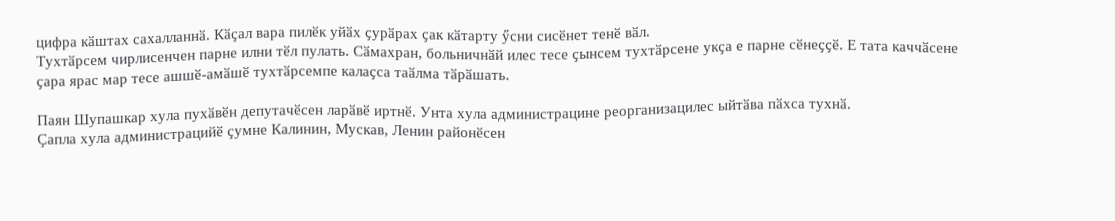цифра кӑштах сахалланнӑ. Кӑҫал вара пилӗк уйӑх ҫурӑрах ҫак кӑтарту ӳсни сисӗнет тенӗ вӑл.
Тухтӑрсем чирлисенчен парне илни тӗл пулать. Сӑмахран, больничнӑй илес тесе ҫынсем тухтӑрсене укҫа е парне сӗнеҫҫӗ. Е тата каччӑсене ҫара ярас мар тесе ашшӗ-амӑшӗ тухтӑрсемпе калаҫса таӑлма тӑрӑшать.

Паян Шупашкар хула пухӑвӗн депутачӗсен ларӑвӗ иртнӗ. Унта хула администрацине реорганизацилес ыйтӑва пӑхса тухнӑ.
Ҫапла хула администрацийӗ ҫумне Калинин, Мускав, Ленин районӗсен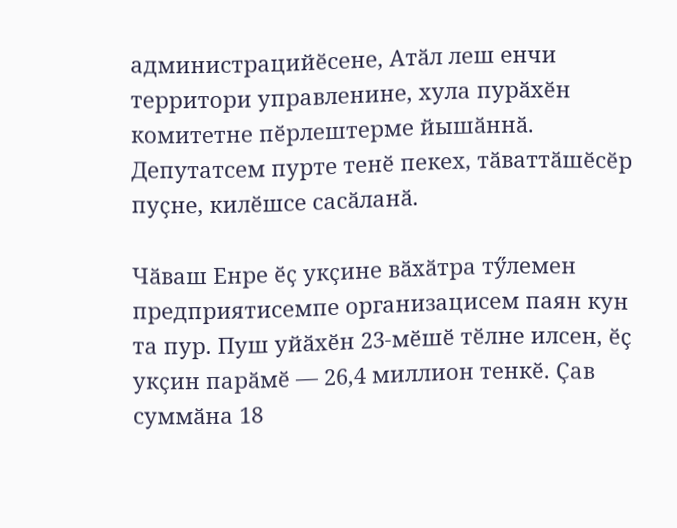администрацийӗсене, Атӑл леш енчи территори управленине, хула пурӑхӗн комитетне пӗрлештерме йышӑннӑ.
Депутатсем пурте тенӗ пекех, тӑваттӑшӗсӗр пуҫне, килӗшсе сасӑланӑ.

Чӑваш Енре ӗҫ укҫине вӑхӑтра тӳлемен предприятисемпе организацисем паян кун та пур. Пуш уйӑхӗн 23-мӗшӗ тӗлне илсен, ӗҫ укҫин парӑмӗ — 26,4 миллион тенкӗ. Ҫав суммӑна 18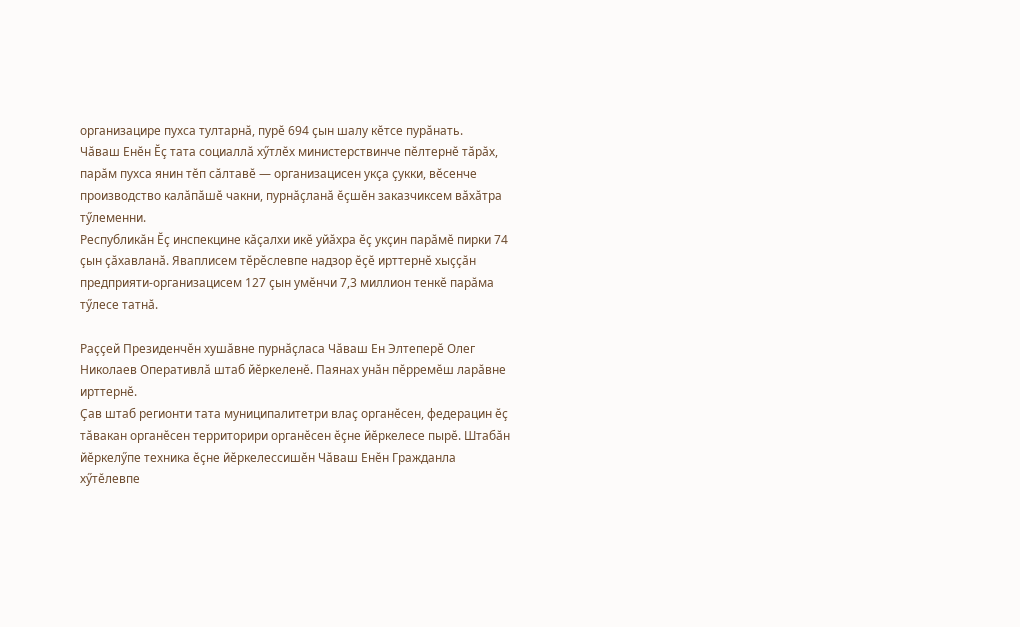организацире пухса тултарнӑ, пурӗ 694 ҫын шалу кӗтсе пурӑнать.
Чӑваш Енӗн Ӗҫ тата социаллӑ хӳтлӗх министерствинче пӗлтернӗ тӑрӑх, парӑм пухса янин тӗп сӑлтавӗ — организацисен укҫа ҫукки, вӗсенче производство калӑпӑшӗ чакни, пурнӑҫланӑ ӗҫшӗн заказчиксем вӑхӑтра тӳлеменни.
Республикӑн Ӗҫ инспекцине кӑҫалхи икӗ уйӑхра ӗҫ укҫин парӑмӗ пирки 74 ҫын ҫӑхавланӑ. Яваплисем тӗрӗслевпе надзор ӗҫӗ ирттернӗ хыҫҫӑн предприяти-организацисем 127 ҫын умӗнчи 7,3 миллион тенкӗ парӑма тӳлесе татнӑ.

Раҫҫей Президенчӗн хушӑвне пурнӑҫласа Чӑваш Ен Элтеперӗ Олег Николаев Оперативлӑ штаб йӗркеленӗ. Паянах унӑн пӗрремӗш ларӑвне ирттернӗ.
Ҫав штаб регионти тата муниципалитетри влаҫ органӗсен, федерацин ӗҫ тӑвакан органӗсен территорири органӗсен ӗҫне йӗркелесе пырӗ. Штабӑн йӗркелӳпе техника ӗҫне йӗркелессишӗн Чӑваш Енӗн Гражданла хӳтӗлевпе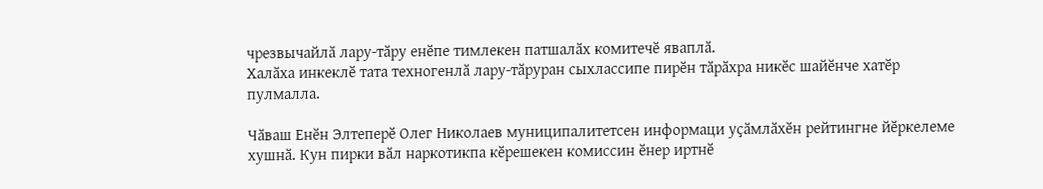чрезвычайлӑ лару-тӑру енӗпе тимлекен патшалӑх комитечӗ яваплӑ.
Халӑха инкеклӗ тата техногенлӑ лару-тӑруран сыхлассипе пирӗн тӑрӑхра никӗс шайӗнче хатӗр пулмалла.

Чӑваш Енӗн Элтеперӗ Олег Николаев муниципалитетсен информаци уҫӑмлӑхӗн рейтингне йӗркелеме хушнӑ. Кун пирки вӑл наркотикпа кӗрешекен комиссин ӗнер иртнӗ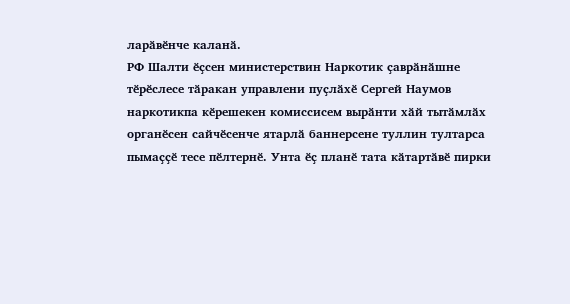ларӑвӗнче каланӑ.
РФ Шалти ӗҫсен министерствин Наркотик ҫаврӑнӑшне тӗрӗслесе тӑракан управлени пуҫлӑхӗ Сергей Наумов наркотикпа кӗрешекен комиссисем вырӑнти хӑй тытӑмлӑх органӗсен сайчӗсенче ятарлӑ баннерсене туллин тултарса пымаҫҫӗ тесе пӗлтернӗ. Унта ӗҫ планӗ тата кӑтартӑвӗ пирки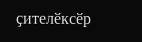ҫителӗксӗр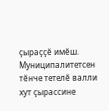ҫыраҫҫӗ имӗш. Муниципалитетсен тӗнче тетелӗ валли хут ҫырассине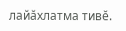лайӑхлатма тивӗ.